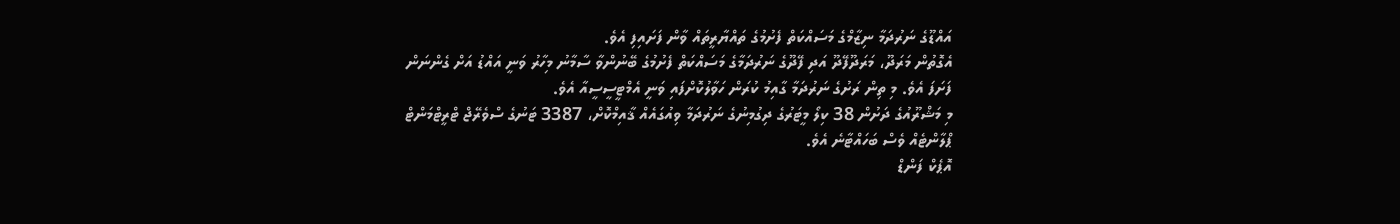އައްޑޫގެ ނަރުދަމާ ނިޒާމްގެ މަސައްކަތް ފެށުމުގެ ތައްޔާރީތައް ވާން ފަށައިފި އެވެ.
އެގޮތުން މަރަދޫ، މަރަދޫފޭދޫ އަދި ފޭދޫގެ ނަރުދަމާގެ މަސައްކަތް ފެށުމުގެ ބޭނުންވާ ސާމާނު މިހާރު ވަނީ އައްޑު އަށް ގެންނަން ފަށަފަ އެވެ. މި ތިން ރަށުގެ ނަރުދަމާ ގާއިމު ކުރަން ހަވާލުކޮށްފައި ވަނީ އެމްޓީސީސީއާ އެވެ.
މި މަޝްރޫއުގެ ދަށުން 38 ކިލޯ މީޓަރުގެ ދިގުމިނުގެ ނަރުދަމާ ވިއުގައެއް ޤާއިމްކޮށް، 3387 ޓަނުގެ ސްވެރޭޖް ޓްރީޓްމަންޓް ޕްލާންޓެއް ވެސް ބަހައްޓާނެ އެވެ.
އޮޕެކް ފަންޑް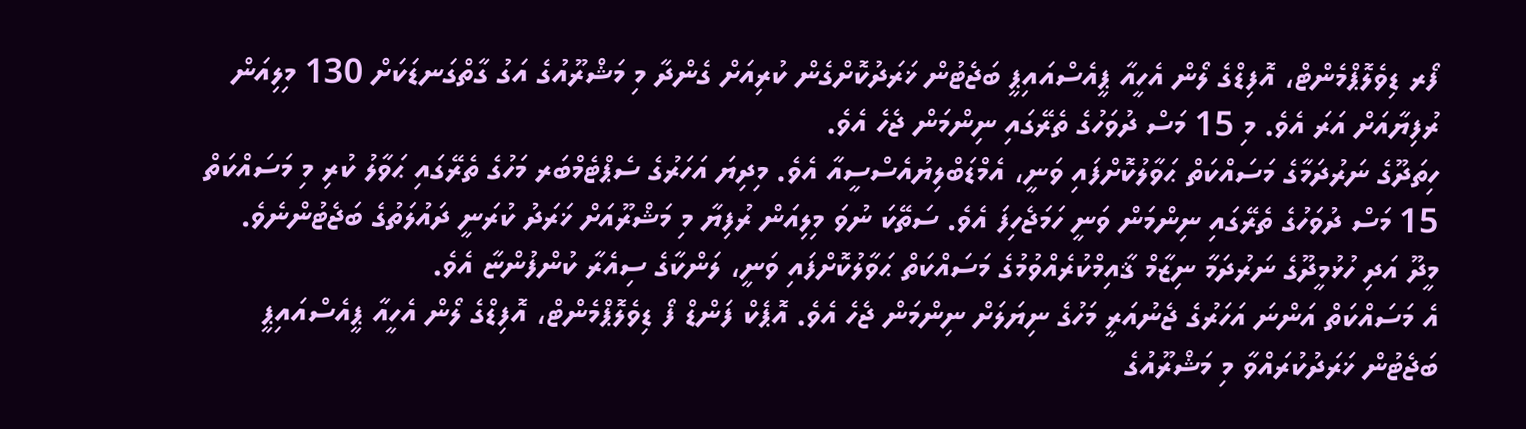ފޯރ ޑިވެލޮޕްމެންޓް، އޮފިޑްގެ ލޯން އެހީއާ ޕީއެސްއައިޕީ ބަޖެޓުން ޚަރަދުކޮށްގެން ކުރިއަށް ގެންދާ މި މަޝްރޫއުގެ އަގު ގާތްގަނޑަކަށް 130 މިލިއަން ރުފިޔާއަށް އަރަ އެވެ. މި 15 މަސް ދުވަހުގެ ތެރޭގައި ނިންމަން ޖެހެ އެވެ.
ހިތަދޫގެ ނަރުދަމާގެ މަސައްކަތް ޙަވާލުކޮށްފައި ވަނީ، އެމްޑަބްލިޔުއެސްސީއާ އެވެ. މިދިޔަ އަހަރުގެ ސެޕްޓެމްބަރ މަހުގެ ތެރޭގައި ޙަވާލު ކުރި މި މަސައްކަތް 15 މަސް ދުވަހުގެ ތެރޭގައި ނިންމަން ވަނީ ހަމަޖެހިފަ އެވެ. ސަތޭކަ ނުވަ މިލިއަން ރުފިޔާ މި މަޝްރޫއަށް ޚަރަދު ކުރަނީ ދައުލަތުގެ ބަޖެޓުންނެވެ.
މީދޫ އަދި ހުޅުމީދޫގެ ނަރުދަމާ ނިޒާމް ޤާއިމްކުރެއްވުމުގެ މަސައްކަތް ޙަވާލުކޮށްފައި ވަނީ، ލަންކާގެ ސިއެރާ ކުންފުންޏާ އެވެ.
އެ މަސައްކަތް އަންނަ އަހަރުގެ ޖެނުއަރީ މަހުގެ ނިޔަލަށް ނިންމަން ޖެހެ އެވެ. އޮޕެކް ފަންޑް ފޯ ޑިވެލޮޕްމެންޓް، އޮފިޑްގެ ލޯން އެހީއާ ޕީއެސްއައިޕީ ބަޖެޓުން ޚަރަދުކުރައްވާ މި މަޝްރޫއުގެ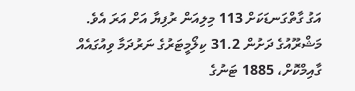އަގު ގާތްގަނޑަކަށް 113 މިލިއަން ރުފިޔާ އަށް އަރަ އެވެ.
މަޝްރޫއުގެ ދަށުން 31.2 ކިލޯމީޓަރުގެ ނަރުދަމާ ވިއުގައެއް ގާއިމްކޮށް، 1885 ޓަނުގެ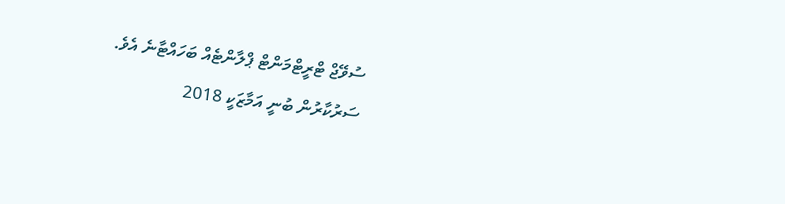ސުވޭޖް ޓްރީޓްމަންޓް ޕްލާންޓެއް ބަހައްޓާނެ އެވެ.
ސަރުކާރުން ބުނީ އަމާޒަކީ 2018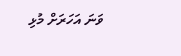ވަނަ އަހަރަށް މުޅި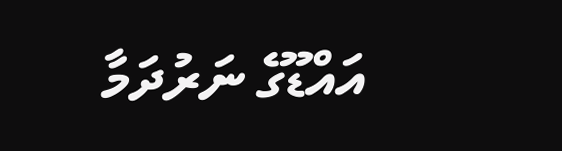އައްޑޫގެ ނަރުދަމާ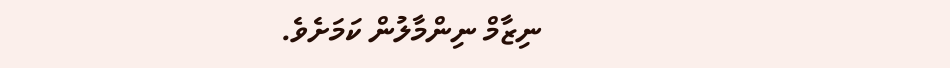ނިޒާމް ނިންމާލުން ކަމަށެވެ.